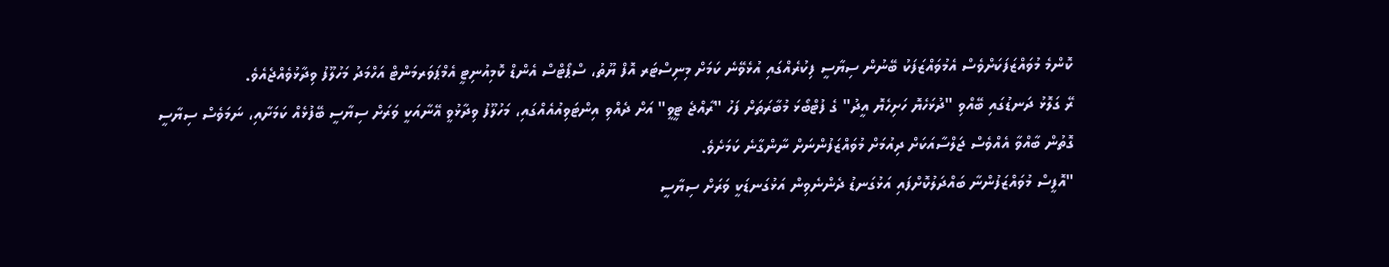ކޮންމެ މުވައްޒަފަކަށްވެސް އެމުވައްޒަފަކު ބޭނުން ސިޔާސީ ފިކުރެއްގައި އުޅެވޭނެ ކަމަށް މިނިސްޓަރ އޮފް ޔޫތު، ސްޕޯޓްސް އެންޑް ކޮމިއުނިޓީ އެމްޕަވަރމަންޓް އަހްމަދު މަހުލޫފު ވިދާޅުވެއްޖެއެވެ.
ރޭ ގަލޮޅު ދަނޑުގައި ބޭއްވި "ދުޅަހެޔޮ ހަށިހެޔޮ އީދު" ގެ ފުޓްބޯޅަ މުބާރަތަށް ފަހު "ރާއްޖެ ޓީވީ" އަށް ދެއްވި އިންޓަވިއުއެއްގައި، މަހުލޫފު ވިދާޅުވީ އޭނާއަކީ ވަރަށް ސިޔާސީ ބޭފުޅެއް ކަމަށާއި، ނަމަވެސް ސިޔާސީ ގޮތުން ބާއްވާ އެއްވެސް ޖަލްސާއަކަށް ދިއުމަށް މުވައްޒަފުންނަށް ނާންގާނެ ކަމަށެވެ.
"އޮފީސް މުވައްޒަފުންނާ ބައްދަލުކޮށްފައި އަޅުގަނޑު ދެންނެވިން އަޅުގަނޑަކީ ވަރަށް ސިޔާސީ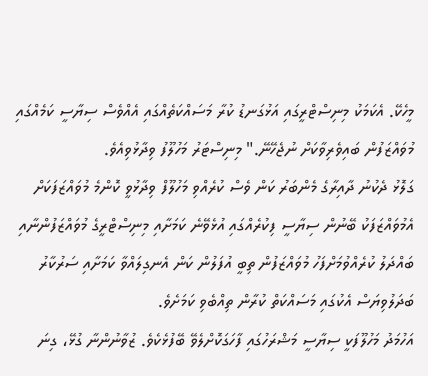މީހެކޭ. އެކަމަކު މިނިސްޓްރީގައި އަޅުގަނޑު ކުރާ މަސައްކަތެއްގައި އެއްވެސް ސިޔާސީ ކަމެއްގައި މުވައްޒަފުން ބައިވެރިވާކަށް ނުޖެހޭނޭ." މިނިސްޓަރު މަހުލޫފު ވިދާޅުވިއެވެ.
ގަލޮޅު ދެކުނު ދާއިރާގެ މެންބަރު ކަން ވެސް ކުރެއްވި މަހުލޫފް ވިދާޅުވީ ކޮންމެ މުވައްޒަފަކަށް އެމުވައްޒަފަކު ބޭނުން ސިޔާސީ ފިކުރެއްގައި އުޅެވޭނެ ކަމަށާއި މިނިސްޓްރީގެ މުވައްޒަފުންނާއި ބައްދަލު ކުރެއްވުމަށްފަހު މުވައްޒަފުން ތިބީ އުފަލުން ކަން އެނގިލައްވާ ކަމަށާއި ސަރުކާރު ބަދަލުވިޔަސް އެކުގައި މަސައްކަތް ކުރާން ތިއްބެވި ކަމަށެވެ.
އަހުމަދު މަހުލޫފަކީ ސިޔާސީ މަޝްރަހުގައި ފާހަގަކޮށްލެވޭ ބޭފުޅެކެވެ. ޒުވާނުންނާ ގުޅޭ، ގިނަ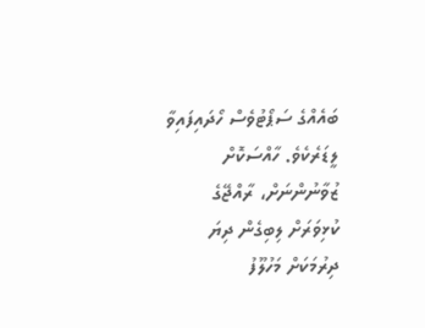ބައެއްގެ ސަޕޯޓުވެސް ހޯދައިފައިވާ ލީޑަރެކެވެ. ހާއްސަކޮށް ޒުވާނުންނަށް، ރާއްޖޭގެ ކުޅިވަރަށް ލިބިގެން ދިޔަ ދިރުމަކަށް މަހުލޫފު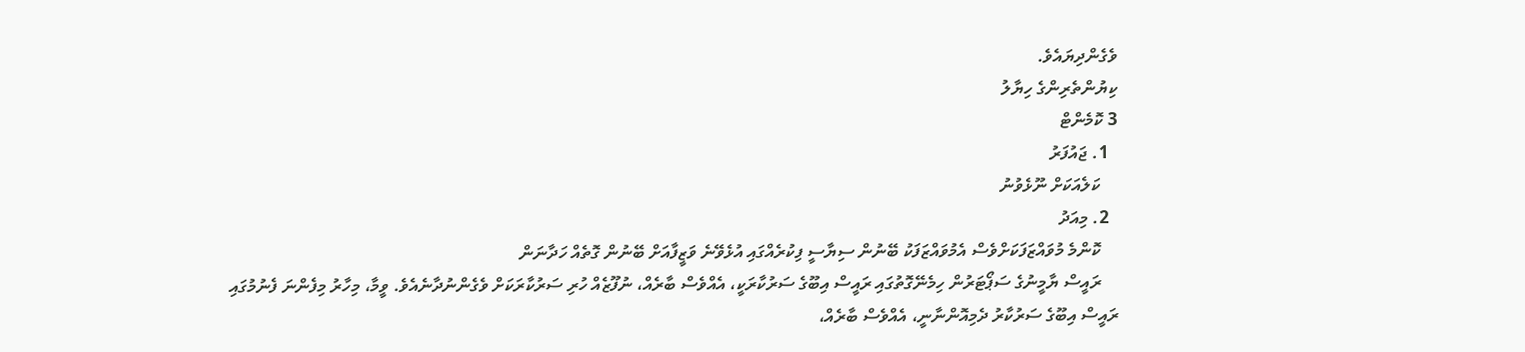ވެގެންދިޔައެވެ.
ކިޔުންތެރިންގެ ހިޔާލު
3 ކޮމެންޓް
  1. ޖައުފަރު
    ކަލެއަކަށް ނޫޅެވުނު
  2. މިއަދު
    ކޮންމެ މުވައްޒަފަކަށްވެސް އެމުވައްޒަފަކު ބޭނުން ސިޔާސީ ފިކުރެއްގައި އުޅެވޭނެ ވަޒީފާއަށް ބޭނުން ގޮތެއް ހަދާނަން
    ރައީސް ޔާމީނުގެ ސަޕޯޓަރުން ހިމެނޭގޮތުގައި ރައީސް އިބޫގެ ސަރުކާރަކީ، އެއްވެސް ބާރެއް، ނުފޫޒެއް ހުރި ސަރުކާރަކަށް ވެގެންނުދާނެއެވެ. ވީމާ، މިހާރު މިފެންނަ ފެނުމުގައި ރައީސް އިބޫގެ ސަރުކާރު ދެމިއޮންނާނީ، އެއްވެސް ބާރެއް،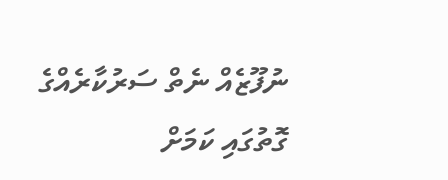ނުފޫޒެއް ނެތް ސަރުކާރެއްގެ ގޮތުގައި ކަމަށް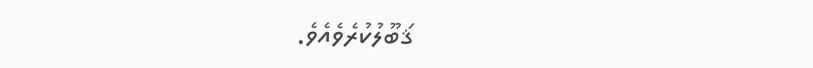ޤަބޫލުކުރެވެއެވެ.